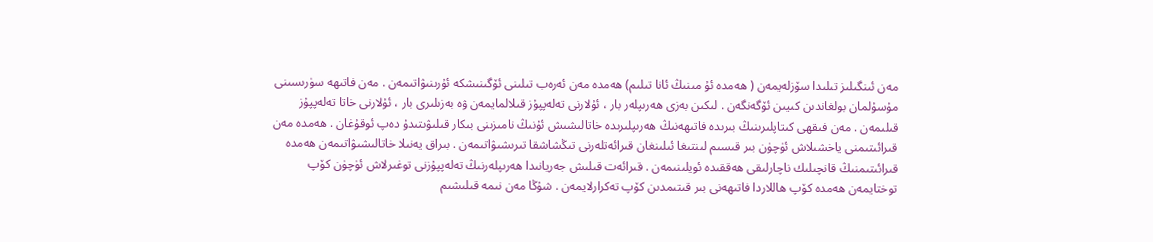مەن ئىنگىلىز تىلىدا سۆزلەيمەن ( ھەمدە ئۇ مىنىڭ ئانا تىلىم) ھەمدە مەن ئەرەب تىلىنى ئۆگىنىشكە ئۇرىنىۋاتىمەن . مەن فاتىھە سۈرىسىنى مۇسۇلمان بولغاندىن كىيىن ئۆگەنگەن . لىكىن بەزى ھەرىپلەر بار ، ئۇلارنى تەلەپپۇز قىلالمايمەن ۋە بەزىلىرى بار ، ئۇلارنى خاتا تەلەپپۇز قىلىمەن . مەن فىقھى كىتاپلىرىنىڭ بىرىدە فاتىھەنىڭ ھەرىپلىرىدە خاتالىشىش ئۇنىڭ نامىزىنى بىكار قىلىۋىتىدۇ دەپ ئوقۇغان . ھەمدە مەن قىرائىتىمنى ياخشىلاش ئۈچۈن بىر قىسىم لىنتىغا ئىلىنغان قىرائەتلەرنى تىڭشاشقا تىرىشىۋاتىمەن . بىراق يەنىلا خاتالىشىۋاتىمەن ھەمدە قىرائىتىمنىڭ قانچىلىك ناچارلىقى ھەققىدە ئويلىنىمەن . قىرائەت قىلىش جەريانىدا ھەرىپلەرنىڭ تەلەپپۇزنى توغىرلاش ئۈچۈن كۆپ توختايمەن ھەمدە كۆپ ھاللاردا فاتىھەنى بىر قىتىمدىن كۆپ تەكرارلايمەن . شۇڭا مەن نىمە قىلىشىم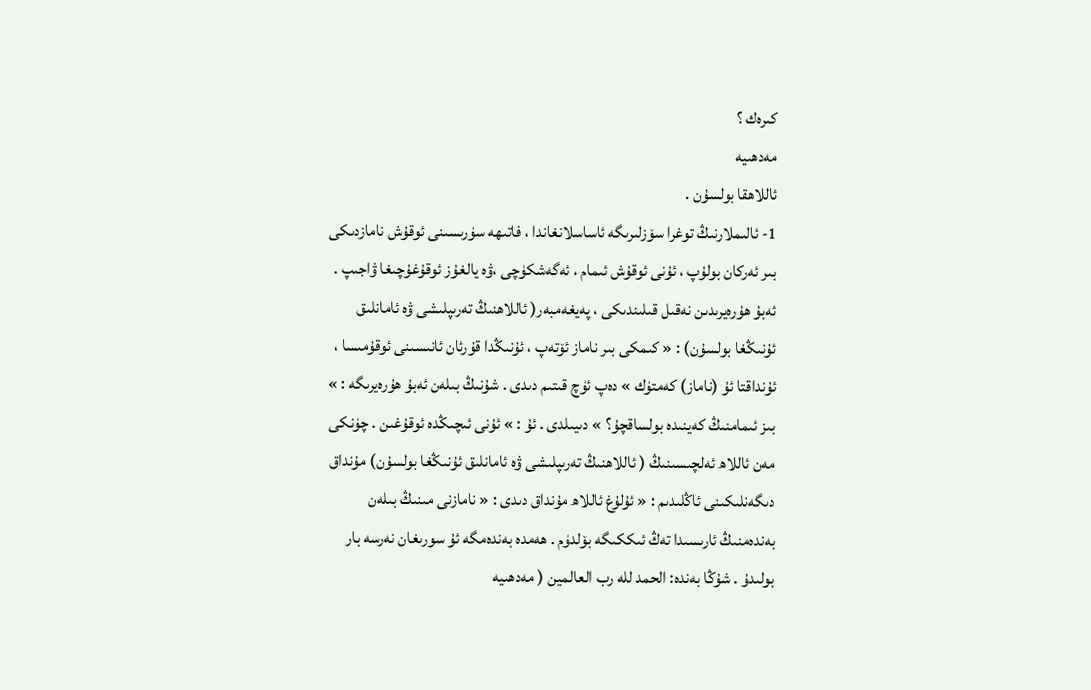كىرەك ؟
مەدھىيە
ئاللاھقا بولسۇن .
1- ئالىملارنىڭ توغرا سۆزلىرىگە ئاساسلانغاندا ، فاتىھە سۈرىسىنى ئوقۇش نامازدىكى
بىر ئەركان بولۇپ ، ئۇنى ئوقۇش ئىمام ، ئەگەشكۈچى ،ۋە يالغۇز ئوقۇغۇچىغا ۋاجىپ .
ئەبۇ ھۇرەيرىدىن نەقىل قىلىندىكى ، پەيغەمبەر( ئاللاھنىڭ تەرىپلىشى ۋە ئامانلىق
ئۇنىڭغا بولسۇن) : « كىمكى بىر ناماز ئۆتەپ ، ئۇنىڭدا قۇرئان ئانىسىنى ئوقۇمىسا ،
ئۇنداقتا ئۇ (ناماز) كەمتۈك » دەپ ئۈچ قىتىم دىدى . شۇنىڭ بىلەن ئەبۇ ھۇرەيرىگە : »
بىز ئىمامنىڭ كەينىدە بولساقچۇ؟ » دىيىلدى . ئۇ : » ئۇنى ئىچىڭدە ئوقۇغىن . چۈنكى
مەن ئاللاھ ئەلچىسىنىڭ ( ئاللاھنىڭ تەرىپلىشى ۋە ئامانلىق ئۇنىڭغا بولسۇن) مۇنداق
دىگەنلىكىنى ئاڭلىدىم : « ئۇلۇغ ئاللاھ مۇنداق دىدى : « نامازنى مىنىڭ بىلەن
بەندەمنىڭ ئارىسىدا تەڭ ئىككىگە بۆلدۈم . ھەمدە بەندەمگە ئۇ سورىغان نەرسە بار
بولىدۇ . شۇڭا بەندە: الحمد لله رب العالمين ( مەدھىيە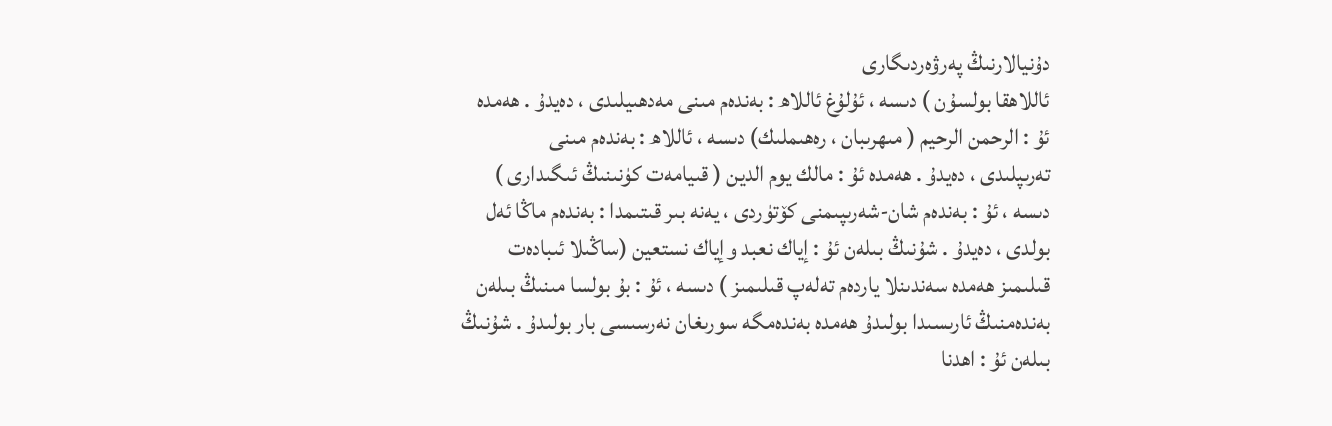دۇنيالارنىڭ پەرۋەردىگارى
ئاللاھقا بولسۇن ) دىسە ، ئۇلۇغ ئاللاھ : بەندەم مىنى مەدھىيلىدى ، دەيدۇ . ھەمدە
ئۇ : الرحمن الرحيم ( مىھرىبان ، رەھىملىك) دىسە ، ئاللاھ : بەندەم مىنى
تەرىپلىدى ، دەيدۇ . ھەمدە ئۇ : مالك يوم الدين ( قىيامەت كۈنىنىڭ ئىگىدارى )
دىسە ، ئۇ : بەندەم شان-شەرىپىمنى كۆتۈردى ، يەنە بىر قىتىمدا : بەندەم ماڭا ئەل
بولدى ، دەيدۇ . شۇنىڭ بىلەن ئۇ : إياك نعبد وإياك نستعين (ساڭىلا ئىبادەت
قىلىمىز ھەمدە سەندىنلا ياردەم تەلەپ قىلىمىز ) دىسە ، ئۇ : بۇ بولسا مىنىڭ بىلەن
بەندەمنىڭ ئارىسىدا بولىدۇ ھەمدە بەندەمگە سورىغان نەرسىسى بار بولىدۇ . شۇنىڭ
بىلەن ئۇ : اهدنا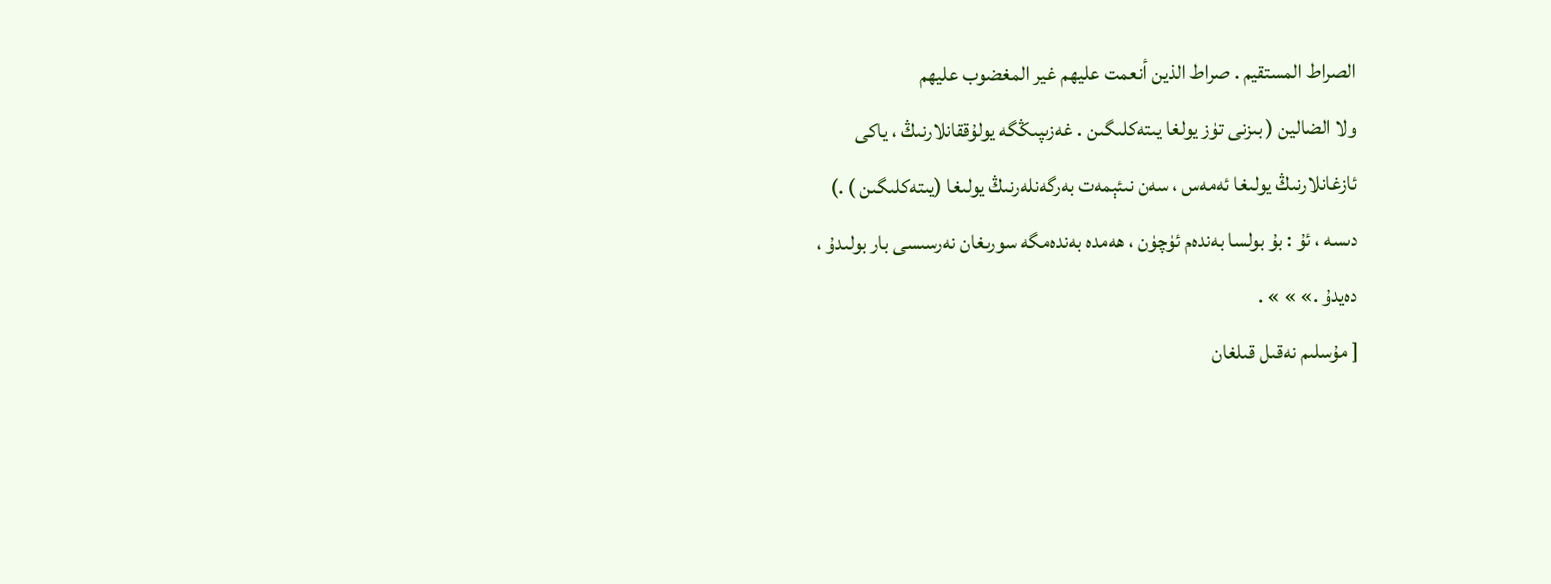الصراط المستقيم . صراط الذين أنعمت عليهم غير المغضوب عليهم
ولا الضالين ( بىزنى تۈز يولغا يىتەكلىگىن . غەزىپىڭگە يولۇققانلارنىڭ ، ياكى
ئازغانلارنىڭ يولىغا ئەمەس ، سەن نىئېمەت بەرگەنلەرنىڭ يولىغا (يىتەكلىگىن ) .)
دىسە ، ئۇ : بۇ بولسا بەندەم ئۈچۈن ، ھەمدە بەندەمگە سورىغان نەرسىسى بار بولىدۇ ،
دەيدۇ .» » » .
[ مۇسلىم نەقىل قىلغان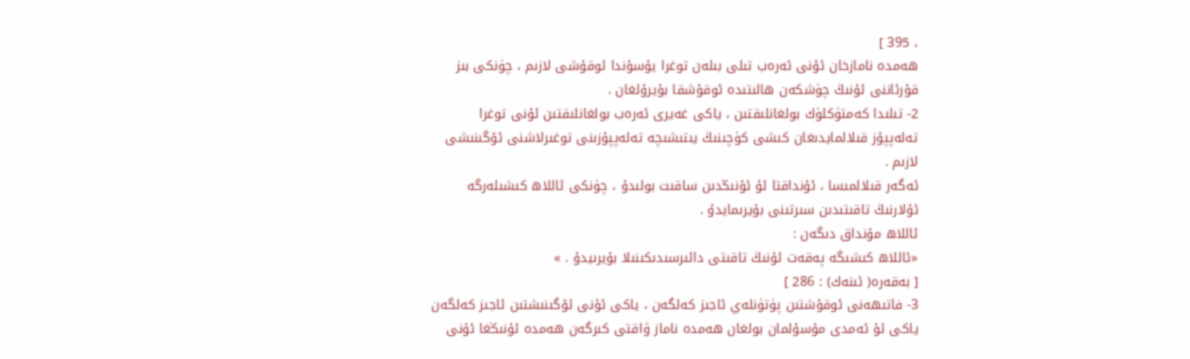، 395 ]
ھەمدە نامازخان ئۇنى ئەرەب تىلى بىلەن توغرا يۇسۇندا ئوقۇشى لازىم ، چۈنكى بىز
قۇرئاننى ئۇنىڭ چۈشكەن ھالىتىدە ئوقۇشقا بۇيرۇلغان .
2- تىلىدا كەمتۈكلۈك بولغانلىقتىن ، ياكى غەيرى ئەرەب بولغانلىقتىن ئۇنى توغرا
تەلەپپۇز قىلالمايدىغان كىشى كۈچىنىڭ يىتىشىچە تەلەپپۇزىنى توغىرلاشنى ئۆگىنىشى
لازىم .
ئەگەر قىلالمىسا ، ئۇنداقتا ئۇ ئۇنىڭدىن ساقىت بولىدۇ ، چۈنكى ئاللاھ كىشىلەرگە
ئۇلارنىڭ تاقىتىدىن سىرتىنى بۇيرىمايدۇ .
ئاللاھ مۇنداق دىگەن :
«ئاللاھ كىشىگە پەقەت ئۇنىڭ تاقىتى دائىرسىدىكىنىلا بۇيرىيدۇ . »
[ بەقەرە( ئىنەك) : 286 ]
3- فاتىھەنى ئوقۇشتىن پۈتۈنلەي ئاجىز كەلگەن ، ياكى ئۇنى ئۆگىنىشتىن ئاجىز كەلگەن
ياكى ئۇ ئەمدى مۇسۇلمان بولغان ھەمدە ناماز ۋاقتى كىرگەن ھەمدە ئۇنىڭغا ئۇنى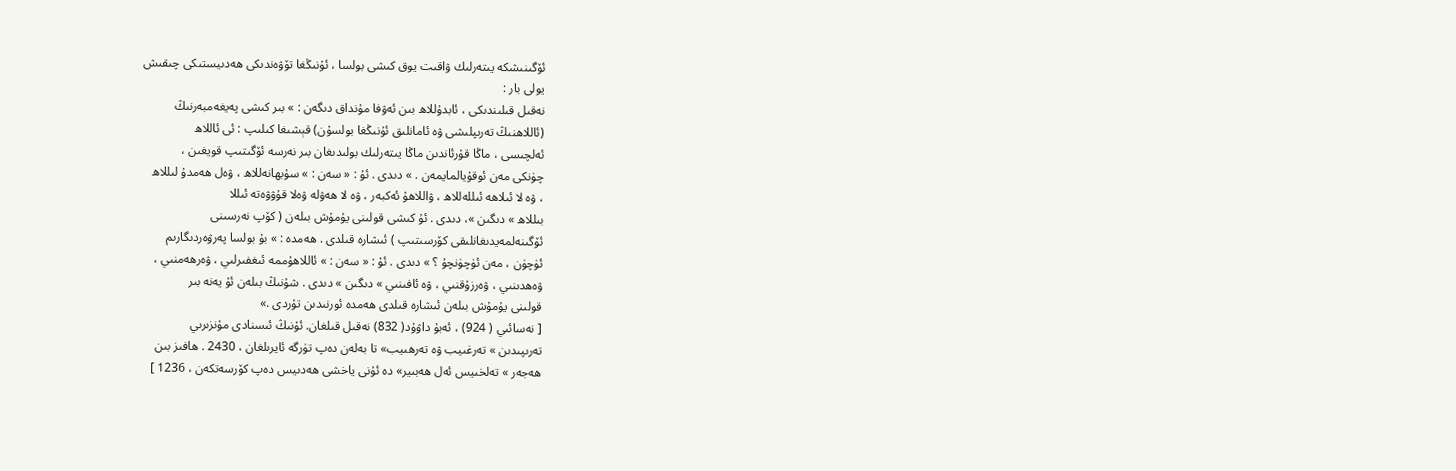ئۆگىنىشكە يىتەرلىك ۋاقىت يوق كىشى بولسا ، ئۇنىڭغا تۆۋەندىكى ھەدىيستىكى چىقىش
يولى بار :
نەقىل قىلىندىكى ، ئابدۇللاھ بىن ئەۋفا مۇنداق دىگەن : » بىر كىشى پەيغەمبەرنىڭ
(ئاللاھنىڭ تەرىپلىشى ۋە ئامانلىق ئۇنىڭغا بولسۇن) قېشىغا كىلىپ : ئى ئاللاھ
ئەلچىسى ، ماڭا قۇرئاندىن ماڭا يىتەرلىك بولىدىغان بىر نەرسە ئۆگىتىپ قويغىن ،
چۈنكى مەن ئوقۇيالمايمەن . » دىدى . ئۇ : « سەن : » سۇبھانەللاھ ، ۋەل ھەمدۇ لىللاھ
، ۋە لا ئىلاھە ئىللەللاھ ، ۋاللاھۇ ئەكبەر ، ۋە لا ھەۋلە ۋەلا قۇۋۋەتە ئىللا
بىللاھ » دىگىن »، دىدى . ئۇ كىشى قولىنى يۇمۇش بىلەن ( كۆپ نەرسىنى
ئۆگىنەلمەيدىغانلىقى كۆرسىتىپ ) ئىشارە قىلدى . ھەمدە : » بۇ بولسا پەرۋەردىگارىم
ئۈچۈن ، مەن ئۈچۈنچۇ ؟ » دىدى . ئۇ : « سەن : » ئاللاھۇممە ئىغفىرلىي ، ۋەرھەمنىي ،
ۋەھدىنىي ، ۋەرزۇقنىي ، ۋە ئافىنىي » دىگىن » دىدى . شۇنىڭ بىلەن ئۇ يەنە بىر
قولىنى يۇمۇش بىلەن ئىشارە قىلدى ھەمدە ئورنىدىن تۇردى .»
[ نەسائىي ( 924) ، ئەبۇ داۋۇد( 832) نەقىل قىلغان. ئۇنىڭ ئىسنادى مۇنزىرىي
تەرىپىدىن » تەرغىيب ۋە تەرھىيب» تا بەلەن دەپ تۈرگە ئايرىلغان ، 2430 . ھافىز بىن
ھەجەر » تەلخىيس ئەل ھەبىير» دە ئۇنى ياخشى ھەدىيس دەپ كۆرسەتكەن ، 1236 ]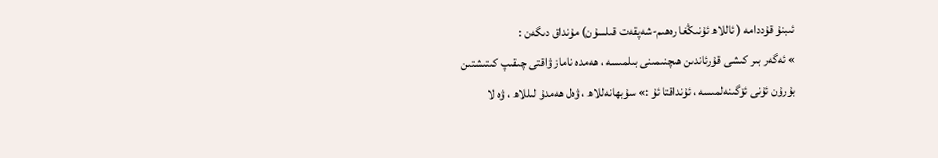ئىبنۇ قۇددامە ( ئاللاھ ئۇنىڭغا رەھىم-شەپقەت قىلسۇن) مۇنداق دىگەن :
» ئەگەر بىر كىشى قۇرئاندىن ھىچنىمىنى بىلمىسە ، ھەمدە ناماز ۋاقتى چىقىپ كىتىشتىن
بۇرۇن ئۇنى ئۆگىنەلمىسە ، ئۇنداقتا ئۇ :» سۇبھانەللاھ ، ۋەل ھەمدۇ لىللاھ ، ۋە لا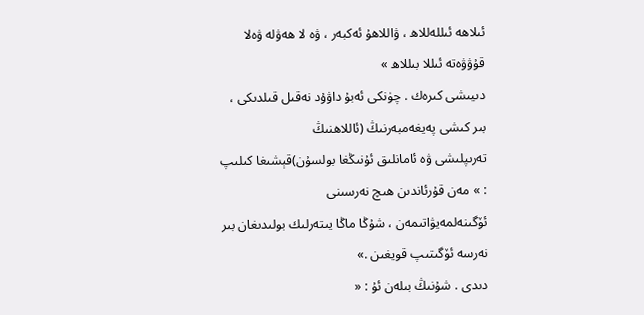ئىلاھە ئىللەللاھ ، ۋاللاھۇ ئەكبەر ، ۋە لا ھەۋلە ۋەلا قۇۋۋەتە ئىللا بىللاھ »
دىيىشى كىرەك . چۈنكى ئەبۇ داۋۇد نەقىل قىلدىكى ، بىر كىشى پەيغەمبەرنىڭ (ئاللاھنىڭ
تەرىپلىشى ۋە ئامانلىق ئۇنىڭغا بولسۇن)قېشىغا كىلىپ : » مەن قۇرئاندىن ھىچ نەرسىنى
ئۆگىنەلمەيۋاتىمەن ، شۇڭا ماڭا يىتەرلىك بولىدىغان بىر نەرسە ئۆگىتىپ قويغىن .»
دىدى . شۇنىڭ بىلەن ئۇ : «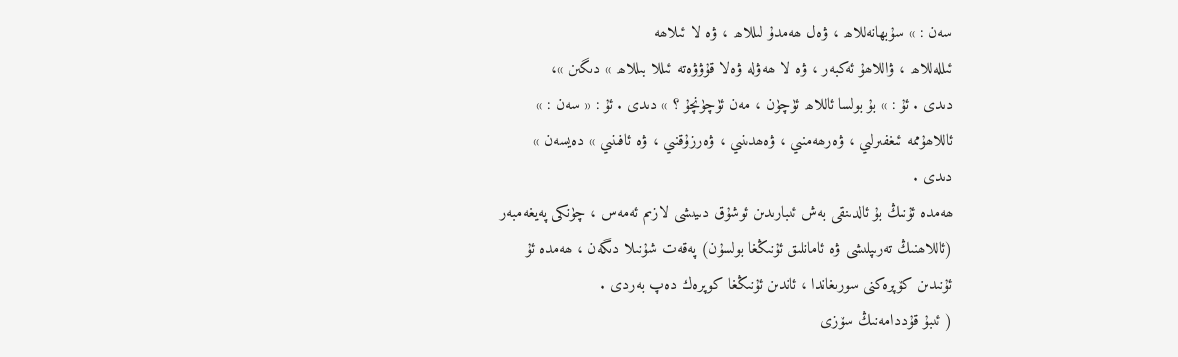سەن : » سۇبھانەللاھ ، ۋەل ھەمدۇ لىللاھ ، ۋە لا ئىلاھە
ئىللەللاھ ، ۋاللاھۇ ئەكبەر ، ۋە لا ھەۋلە ۋەلا قۇۋۋەتە ئىللا بىللاھ » دىگىن »،
دىدى . ئۇ : » بۇ بولسا ئاللاھ ئۈچۈن ، مەن ئۈچۈنچۇ ؟ » دىدى . ئۇ : « سەن : »
ئاللاھۇممە ئىغفىرلىي ، ۋەرھەمنىي ، ۋەھدىنىي ، ۋەرزۇقنىي ، ۋە ئافىنىي » دەيسەن »
دىدى .
ھەمدە ئۇنىڭ بۇ ئالدىنقى بەش ئىبارىدىن ئوشۇق دىيىشى لازىم ئەمەس ، چۈنكى پەيغەمبەر
(ئاللاھنىڭ تەرىپلىشى ۋە ئامانلىق ئۇنىڭغا بولسۇن) پەقەت شۇنىلا دىگەن ، ھەمدە ئۇ
ئۇنىدىن كۆپرەكنى سورىغاندا ، ئاندىن ئۇنىڭغا كوپرەك دەپ بەردى .
( ئىبۇ قۇددامەنىڭ سۆزى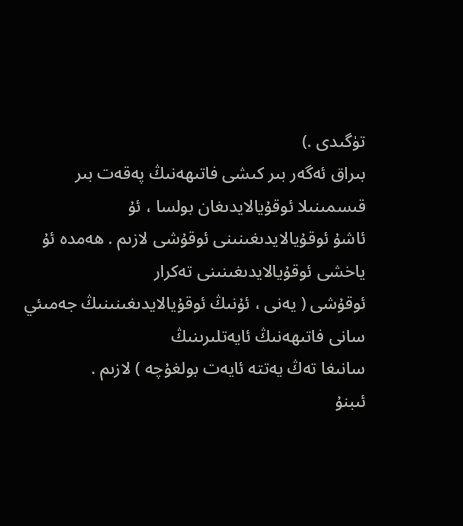تۈگىدى .)
بىراق ئەگەر بىر كىشى فاتىھەنىڭ پەقەت بىر قىسمىنىلا ئوقۇيالايدىغان بولسا ، ئۇ
ئاشۇ ئوقۇيالايدىغىنىنى ئوقۇشى لازىم . ھەمدە ئۇ ياخشى ئوقۇيالايدىغىنىنى تەكرار
ئوقۇشى ( يەنى ، ئۇنىڭ ئوقۇيالايدىغىنىنىڭ جەمىئي سانى فاتىھەنىڭ ئايەتلىرىنىڭ
سانىغا تەڭ يەتتە ئايەت بولغۇچە ) لازىم .
ئىبنۇ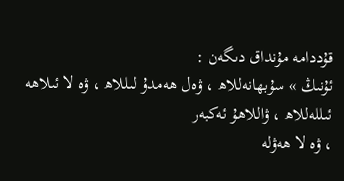قۇددامە مۇنداق دىگەن :
ئۇنىڭ » سۇبھانەللاھ ، ۋەل ھەمدۇ لىللاھ ، ۋە لا ئىلاھە ئىللەللاھ ، ۋاللاھۇ ئەكبەر
، ۋە لا ھەۋلە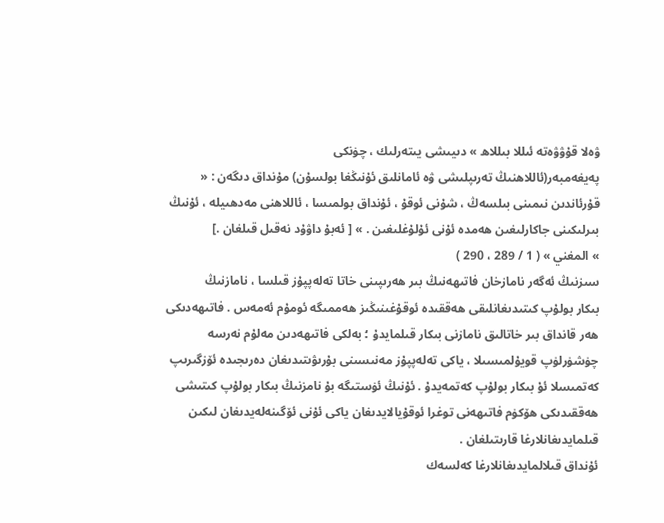ۋەلا قۇۋۋەتە ئىللا بىللاھ » دىيىشى يىتەرلىك ، چۈنكى
پەيغەمبەر(ئاللاھنىڭ تەرىپلىشى ۋە ئامانلىق ئۇنىڭغا بولسۇن) مۇنداق دىگەن : «
قۇرئاندىن نىمىنى بىلسەڭ ، شۇنى ئوقۇ ، ئۇنداق بولمىسا ، ئاللاھنى مەدھىيلە ، ئۇنىڭ
بىرلىكىنى جاكارلىغىن ھەمدە ئۇنى ئۇلۇغلىغىن . » [ ئەبۇ داۋۇد نەقىل قىلغان .]
» المغني » ( 1 / 289 ، 290 )
سىزنىڭ ئەگەر نامازخان فاتىھەنىڭ بىر ھەرىپىنى خاتا تەلەپپۇز قىلسا ، نامازنىڭ
بىكار بولۇپ كىتىدىغانلىقى ھەققىدە ئوقۇغىنىڭىز ھەممىگە ئومۇم ئەمەس . فاتىھەدىكى
ھەر قانداق بىر خاتالىق نامازنى بىكار قىلمايدۇ ؛ بەلكى فاتىھەدىن مەلۇم نەرسە
چۈشۈرلۈپ قويۇلمىسىلا ، ياكى تەلەپپۇز مەنىسىنى بۇرىۋىتىدىغان دەرىجىدە ئۆزگىرىپ
كەتمىسلا ئۇ بىكار بولۇپ كەتمەيدۇ . ئۇنىڭ ئۈستىگە بۇ نامزنىڭ بىكار بولۇپ كىتىشى
ھەققىدىكى ھۆكۈم فاتىھەنى توغرا ئوقۇيالايدىغان ياكى ئۇنى ئۆگىنەلەيدىغان لىكىن
قىلمايدىغانلارغا قارىتىلغان .
ئۇنداق قىلالمايدىغانلارغا كەلسەك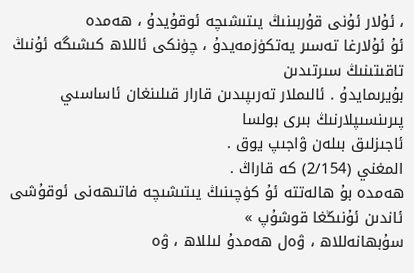، ئۇلار ئۇنى قۇربىنىڭ يىتىشىچە ئوقۇيدۇ ، ھەمدە
ئۇ ئۇلارغا تەسىر يەتكۈزمەيدۇ ، چۈنكى ئاللاھ كىشىگە ئۇنىڭ تاقىتىنىڭ سىرتىدىن
بۇيرىمايدۇ . ئالىملار تەرىپىدىن قارار قىلىنغان ئاساسىي پىرىنسىپلارنىڭ بىرى بولسا
ئاجىزلىق بىلەن ۋاجىپ يوق .
المغني (2/154) كە قاراڭ .
ھەمدە بۇ ھالەتتە ئۇ كۈچىنىڭ يىتىشىچە فاتىھەنى ئوقۇشى ئاندىن ئۇنىڭغا قوشۇپ »
سۇبھانەللاھ ، ۋەل ھەمدۇ لىللاھ ، ۋە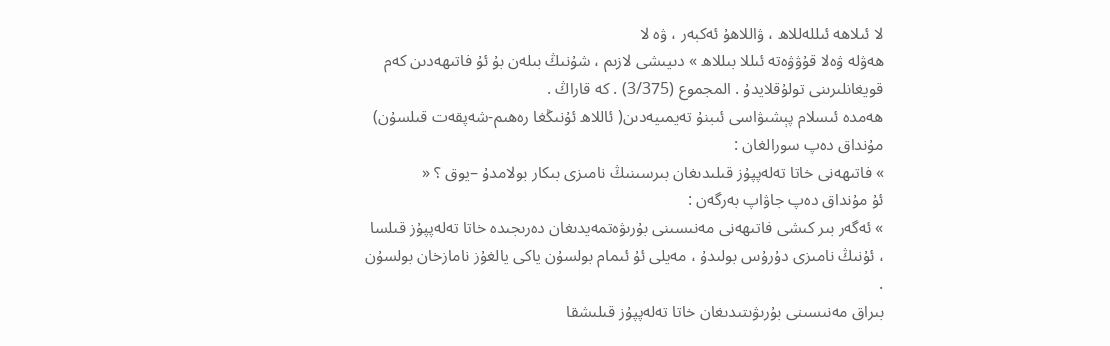لا ئىلاھە ئىللەللاھ ، ۋاللاھۇ ئەكبەر ، ۋە لا
ھەۋلە ۋەلا قۇۋۋەتە ئىللا بىللاھ » دىيىشى لازىم ، شۇنىڭ بىلەن بۇ ئۇ فاتىھەدىن كەم
قويغانلىرىنى تولۇقلايدۇ . المجموع (3/375) . كە قاراڭ .
ھەمدە ئىسلام پېشىۋاسى ئىبنۇ تەيمىيەدىن( ئاللاھ ئۇنىڭغا رەھىم-شەپقەت قىلسۇن)
مۇنداق دەپ سورالغان :
» فاتىھەنى خاتا تەلەپپۇز قىلىدىغان بىرسىنىڭ نامىزى بىكار بولامدۇ –يوق ؟ «
ئۇ مۇنداق دەپ جاۋاپ بەرگەن :
» ئەگەر بىر كىشى فاتىھەنى مەنىسىنى بۇرىۋەتمەيدىغان دەرىجىدە خاتا تەلەپپۇز قىلسا
، ئۇنىڭ نامىزى دۇرۇس بولىدۇ ، مەيلى ئۇ ئىمام بولسۇن ياكى يالغۇز نامازخان بولسۇن
.
بىراق مەنىسىنى بۇرىۋىتىدىغان خاتا تەلەپپۇز قىلىشقا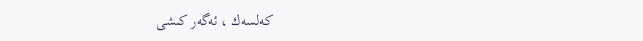كەلسەك ، ئەگەر كىشى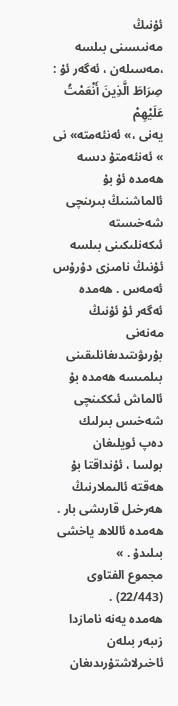ئۇنىڭ
مەنىسىنى بىلسە ،مەسىلەن ، ئەگەر ئۇ : صِرَاطَ الَّذِينَ أَنْعَمْتُ عَلَيْهِمْ
يەنى ،» ئەنئەمتە» نى » ئەنئەمتۇ دىسە ھەمدە ئۇ بۇ ئالماشنىڭ بىرىنچى شەخىستە
ئىكەنلىكىنى بىلسە ئۇنىڭ نامىزى دۇرۇس ئەمەس . ھەمدە ئەگەر ئۇ ئۇنىڭ مەنەنى
بۇرىۋىتىدىغانلىقىنى بىلمىسە ھەمدە بۇ ئالماش ئىككىنچى شەخىس بىرلىك دەپ ئويلىغان
بولسا ، ئۇنداقتا بۇ ھەقتە ئالىملارنىڭ ھەرخىل قارىشى بار . ھەمدە ئاللاھ ياخشى
بىلىدۇ . »
مجموع الفتاوى (22/443) .
ھەمدە يەنە نامازدا زىبەر بىلەن ئاخىرلاشتۇرىدىغان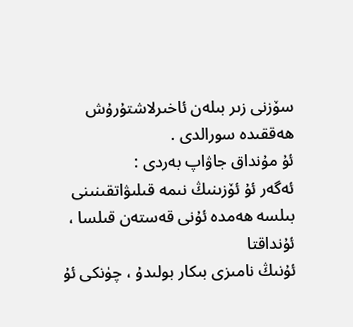سۆزنى زىر بىلەن ئاخىرلاشتۇرۇش
ھەققىدە سورالدى .
ئۇ مۇنداق جاۋاپ بەردى :
ئەگەر ئۇ ئۆزىنىڭ نىمە قىلىۋاتقىنىنى بىلسە ھەمدە ئۇنى قەستەن قىلسا ، ئۇنداقتا
ئۇنىڭ نامىزى بىكار بولىدۇ ، چۈنكى ئۇ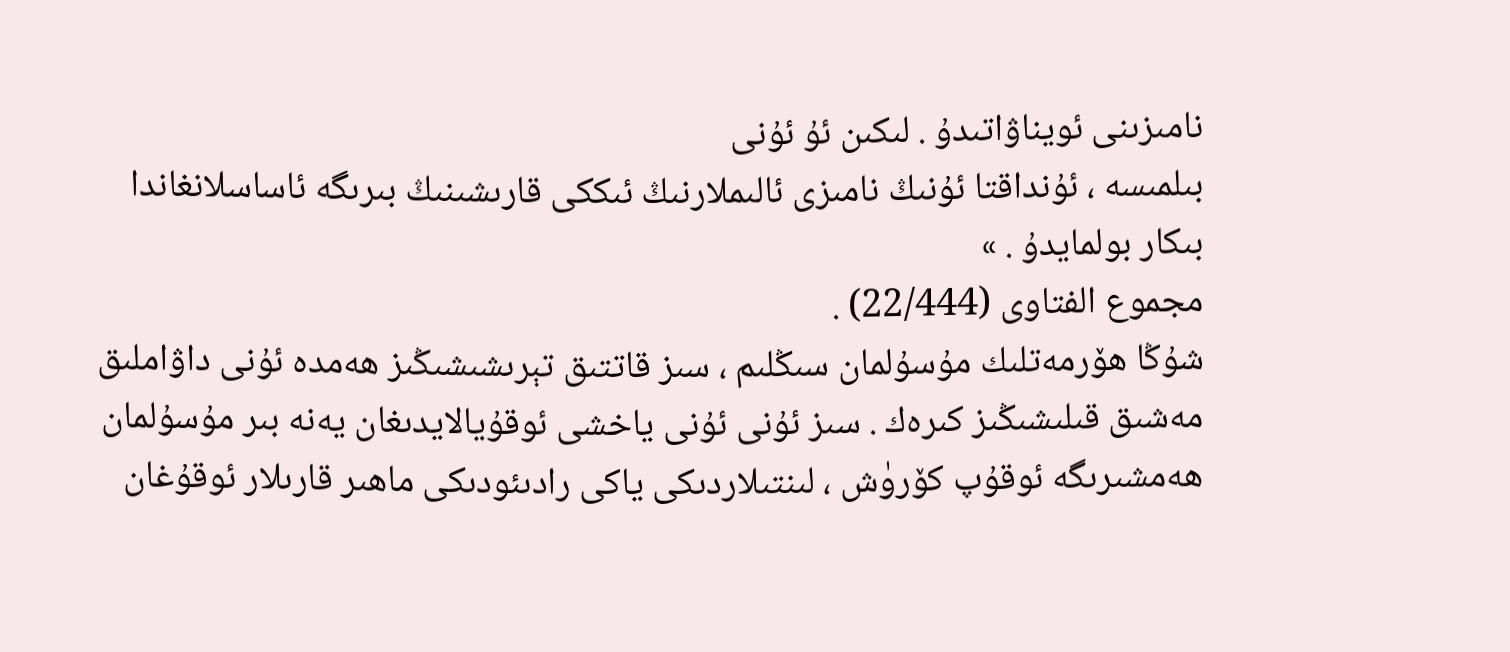نامىزىنى ئويناۋاتىدۇ . لىكىن ئۇ ئۇنى
بىلمىسە ، ئۇنداقتا ئۇنىڭ نامىزى ئالىملارنىڭ ئىككى قارىشىنىڭ بىرىگە ئاساسلانغاندا
بىكار بولمايدۇ . »
مجموع الفتاوى (22/444) .
شۇڭا ھۆرمەتلىك مۇسۇلمان سىڭلىم ، سىز قاتتىق تېرىشىشىڭىز ھەمدە ئۇنى داۋاملىق
مەشىق قىلىشىڭىز كىرەك . سىز ئۇنى ئۇنى ياخشى ئوقۇيالايدىغان يەنە بىر مۇسۇلمان
ھەمشىرىگە ئوقۇپ كۆرۈش ، لىنتىلاردىكى ياكى رادىئودىكى ماھىر قارىلار ئوقۇغان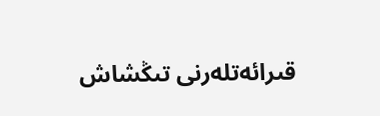قىرائەتلەرنى تىڭشاش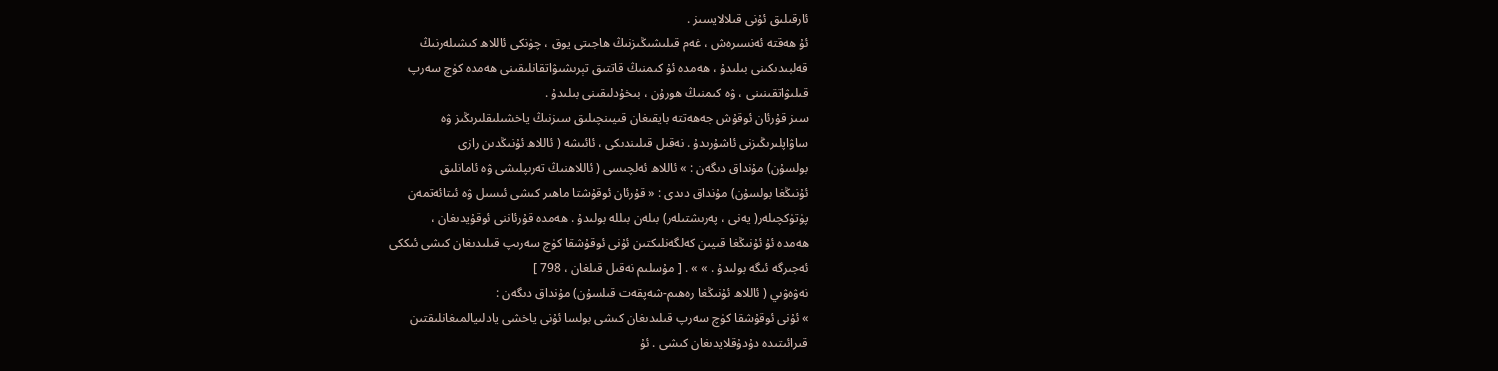ئارقىلىق ئۇنى قىلالايسىز .
ئۇ ھەقتە ئەنسىرەش ، غەم قىلىشىڭىزنىڭ ھاجىتى يوق ، چۈنكى ئاللاھ كىشىلەرنىڭ
قەلبىدىكىنى بىلىدۇ ، ھەمدە ئۇ كىمنىڭ قاتتىق تېرىشىۋاتقانلىقىنى ھەمدە كۈچ سەرپ
قىلىۋاتقىنىنى ، ۋە كىمنىڭ ھورۇن ، بىخۇدلىقىنى بىلىدۇ .
سىز قۇرئان ئوقۇش جەھەتتە بايقىغان قىيىنچىلىق سىزنىڭ ياخشىلىقلىرىڭىز ۋە
ساۋاپلىرىڭىزنى ئاشۇرىدۇ . نەقىل قىلىندىكى ، ئائىشە ( ئاللاھ ئۇنىڭدىن رازى
بولسۇن) مۇنداق دىگەن : » ئاللاھ ئەلچىسى ( ئاللاھنىڭ تەرىپلىشى ۋە ئامانلىق
ئۇنىڭغا بولسۇن) مۇنداق دىدى : « قۇرئان ئوقۇشتا ماھىر كىشى ئىسىل ۋە ئىتائەتمەن
پۈتۈكچىلەر( يەنى ، پەرىشتىلەر) بىلەن بىللە بولىدۇ . ھەمدە قۇرئاننى ئوقۇيدىغان ،
ھەمدە ئۇ ئۇنىڭغا قىيىن كەلگەنلىكتىن ئۇنى ئوقۇشقا كۈچ سەرىپ قىلىدىغان كىشى ئىككى
ئەجىرگە ئىگە بولىدۇ . » » . [ مۇسلىم نەقىل قىلغان ، 798 ]
نەۋەۋىي ( ئاللاھ ئۇنىڭغا رەھىم-شەپقەت قىلسۇن) مۇنداق دىگەن :
» ئۇنى ئوقۇشقا كۈچ سەرپ قىلىدىغان كىشى بولسا ئۇنى ياخشى يادلىيالمىغانلىقتىن
قىرائىتىدە دۇدۇقلايدىغان كىشى . ئۇ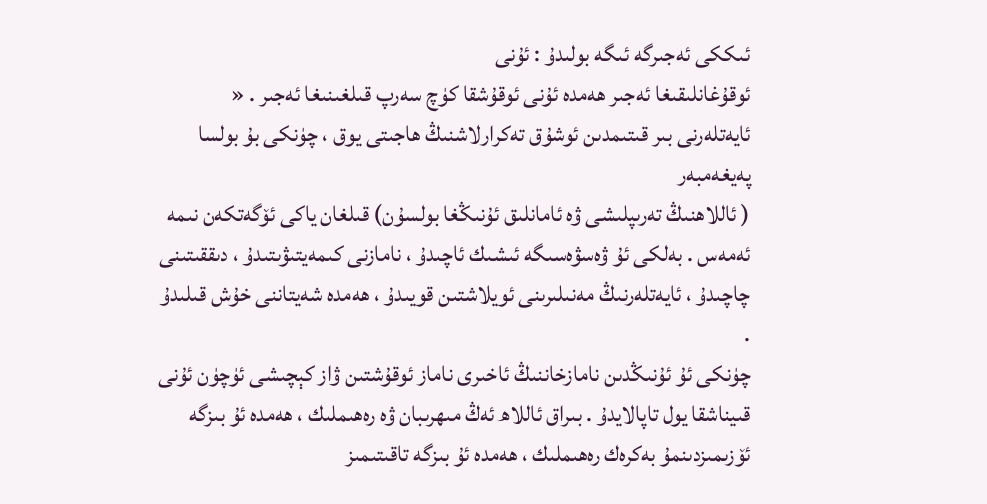ئىككى ئەجىرگە ئىگە بولىدۇ : ئۇنى
ئوقۇغانلىقىغا ئەجىر ھەمدە ئۇنى ئوقۇشقا كۈچ سەرپ قىلغىنىغا ئەجىر . «
ئايەتلەرنى بىر قىتىمدىن ئوشۇق تەكرارلاشنىڭ ھاجىتى يوق ، چۈنكى بۇ بولسا پەيغەمبەر
( ئاللاھنىڭ تەرىپلىشى ۋە ئامانلىق ئۇنىڭغا بولسۇن) قىلغان ياكى ئۆگەتكەن نىمە
ئەمەس . بەلكى ئۇ ۋەسۋەسىگە ئىشىك ئاچىدۇ ، نامازنى كىمەيتىۋىتىدۇ ، دىققىتىنى
چاچىدۇ ، ئايەتلەرنىڭ مەنىلىرىنى ئويلاشتىن قويىدۇ ، ھەمدە شەيتاننى خۇش قىلىدۇ .
چۈنكى ئۇ ئۇنىڭدىن نامازخاننىڭ ئاخىرى ناماز ئوقۇشتىن ۋاز كېچىشى ئۈچۈن ئۇنى
قىيناشقا يول تاپالايدۇ . بىراق ئاللاھ ئەڭ مىھرىبان ۋە رەھىملىك ، ھەمدە ئۇ بىزگە
ئۆزىمىزدىنمۇ بەكرەك رەھىملىك ، ھەمدە ئۇ بىزگە تاقىتىمىز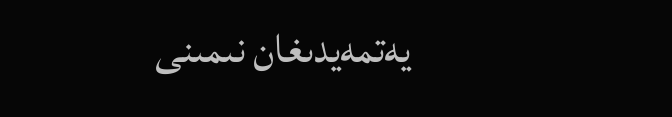يەتمەيدىغان نىمىنى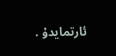ئارتمايدۇ .